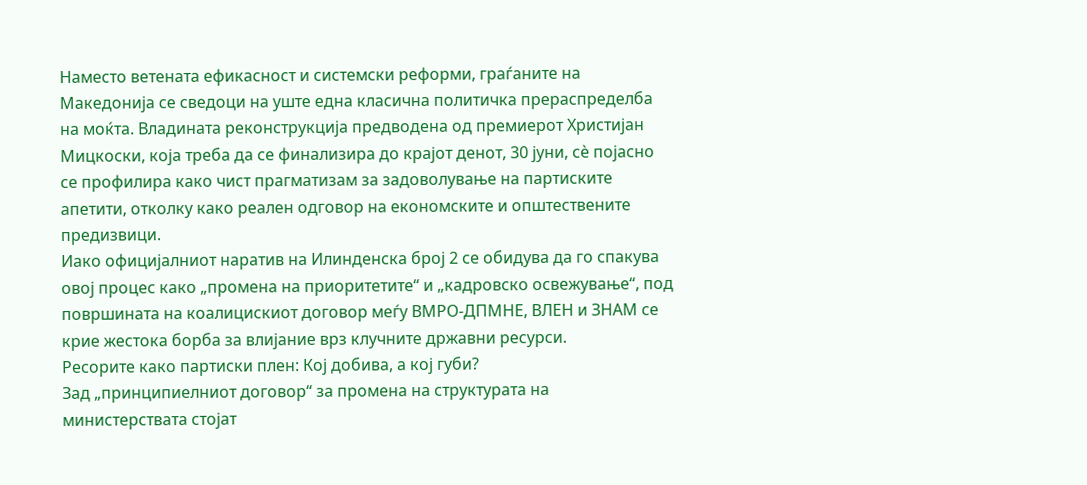Наместо ветената ефикасност и системски реформи, граѓаните на Македонија се сведоци на уште една класична политичка прераспределба на моќта. Владината реконструкција предводена од премиерот Христијан Мицкоски, која треба да се финализира до крајот денот, 30 јуни, сè појасно се профилира како чист прагматизам за задоволување на партиските апетити, отколку како реален одговор на економските и општествените предизвици.
Иако официјалниот наратив на Илинденска број 2 се обидува да го спакува овој процес како „промена на приоритетите“ и „кадровско освежување“, под површината на коалицискиот договор меѓу ВМРО-ДПМНЕ, ВЛЕН и ЗНАМ се крие жестока борба за влијание врз клучните државни ресурси.
Ресорите како партиски плен: Кој добива, а кој губи?
Зад „принципиелниот договор“ за промена на структурата на министерствата стојат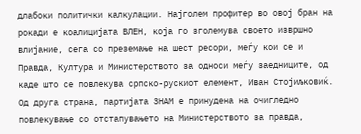длабоки политички калкулации. Најголем профитер во овој бран на рокади е коалицијата ВЛЕН, која го зголемува своето извршно влијание, сега со преземање на шест ресори, меѓу кои се и Правда, Култура и Министерството за односи меѓу заедниците, од каде што се повлекува српско-рускиот елемент, Иван Стојиљковиќ.
Од друга страна, партијата ЗНАМ е принудена на очигледно повлекување со отстапувањето на Министерството за правда,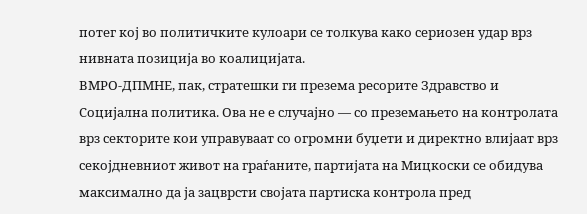потег кој во политичките кулоари се толкува како сериозен удар врз нивната позиција во коалицијата.
ВМРО-ДПМНЕ, пак, стратешки ги презема ресорите Здравство и Социјална политика. Ова не е случајно — со преземањето на контролата врз секторите кои управуваат со огромни буџети и директно влијаат врз секојдневниот живот на граѓаните, партијата на Мицкоски се обидува максимално да ја зацврсти својата партиска контрола пред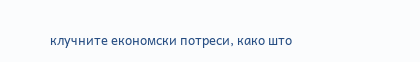клучните економски потреси, како што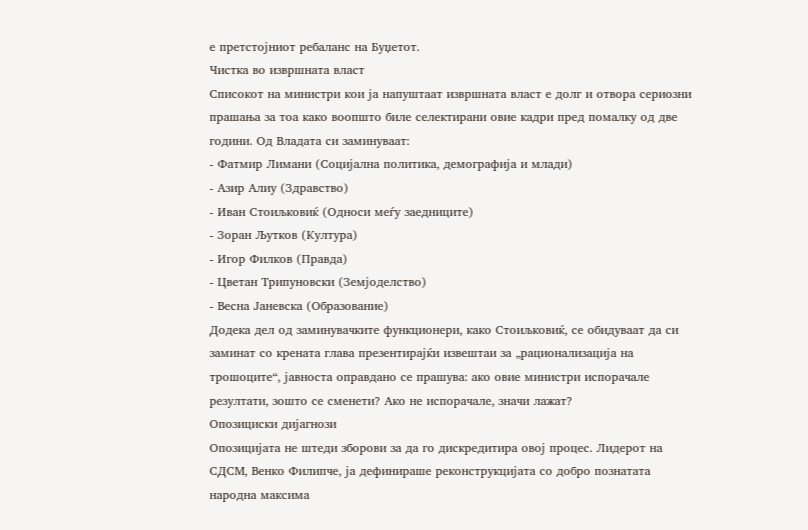е претстојниот ребаланс на Буџетот.
Чистка во извршната власт
Списокот на министри кои ја напуштаат извршната власт е долг и отвора сериозни прашања за тоа како воопшто биле селектирани овие кадри пред помалку од две години. Од Владата си заминуваат:
- Фатмир Лимани (Социјална политика, демографија и млади)
- Азир Алиу (Здравство)
- Иван Стоиљковиќ (Односи меѓу заедниците)
- Зоран Љутков (Култура)
- Игор Филков (Правда)
- Цветан Трипуновски (Земјоделство)
- Весна Јаневска (Образование)
Додека дел од заминувачките функционери, како Стоиљковиќ, се обидуваат да си заминат со крената глава презентирајќи извештаи за „рационализација на трошоците“, јавноста оправдано се прашува: ако овие министри испорачале резултати, зошто се сменети? Ако не испорачале, значи лажат?
Опозициски дијагнози
Опозицијата не штеди зборови за да го дискредитира овој процес. Лидерот на СДСМ, Венко Филипче, ја дефинираше реконструкцијата со добро познатата народна максима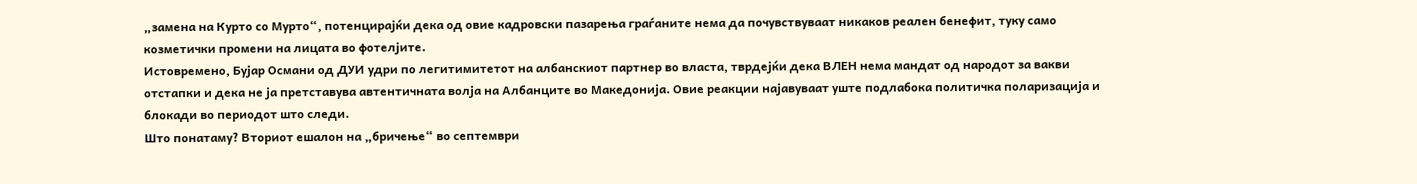„замена на Курто со Мурто“, потенцирајќи дека од овие кадровски пазарења граѓаните нема да почувствуваат никаков реален бенефит, туку само козметички промени на лицата во фотелјите.
Истовремено, Бујар Османи од ДУИ удри по легитимитетот на албанскиот партнер во власта, тврдејќи дека ВЛЕН нема мандат од народот за вакви отстапки и дека не ја претставува автентичната волја на Албанците во Македонија. Овие реакции најавуваат уште подлабока политичка поларизација и блокади во периодот што следи.
Што понатаму? Вториот ешалон на „бричење“ во септември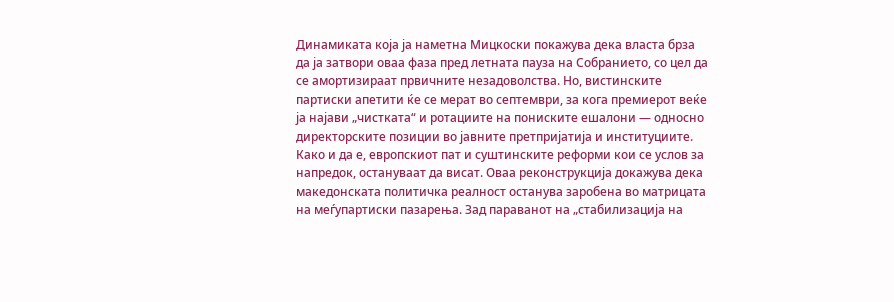Динамиката која ја наметна Мицкоски покажува дека власта брза да ја затвори оваа фаза пред летната пауза на Собранието, со цел да се амортизираат првичните незадоволства. Но, вистинските партиски апетити ќе се мерат во септември, за кога премиерот веќе ја најави „чистката“ и ротациите на пониските ешалони — односно директорските позиции во јавните претпријатија и институциите.
Како и да е, европскиот пат и суштинските реформи кои се услов за напредок, остануваат да висат. Оваа реконструкција докажува дека македонската политичка реалност останува заробена во матрицата на меѓупартиски пазарења. Зад параванот на „стабилизација на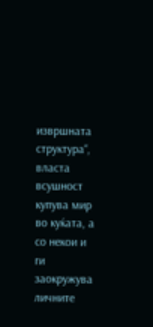извршната структура“, власта всушност купува мир во куќата, а со некои и ги заокружува личните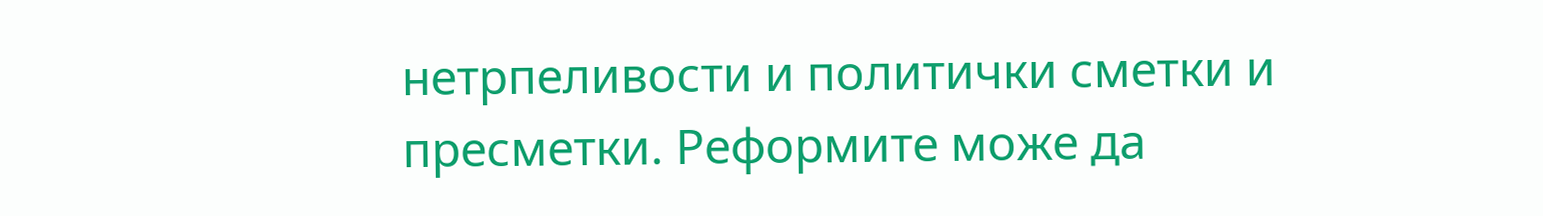нетрпеливости и политички сметки и пресметки. Реформите може да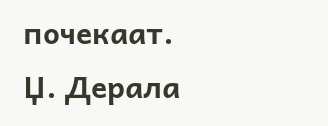почекаат.
Џ. Дерала